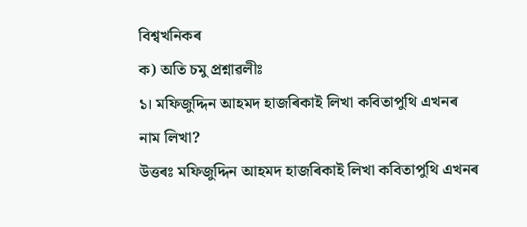বিশ্বখনিকৰ
ক) অতি চমু প্ৰশ্নাৱলীঃ
১। মফিজুদ্দিন আহমদ হাজৰিকাই লিখা কবিতাপুথি এখনৰ নাম লিখা?
উত্তৰঃ মফিজুদ্দিন আহমদ হাজৰিকাই লিখা কবিতাপুথি এখনৰ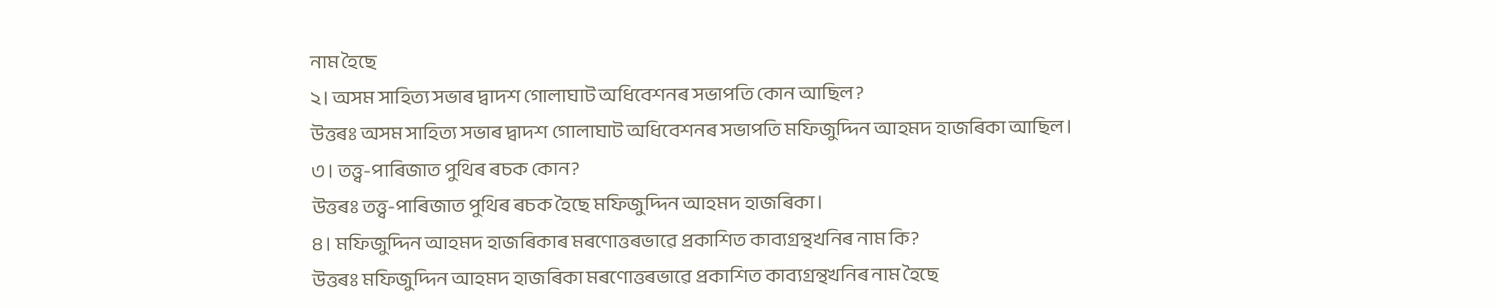নাম হৈছে
২। অসম সাহিত্য সভাৰ দ্বাদশ গোলাঘাট অধিবেশনৰ সভাপতি কোন আছিল?
উত্তৰঃ অসম সাহিত্য সভাৰ দ্বাদশ গোলাঘাট অধিবেশনৰ সভাপতি মফিজুদ্দিন আহমদ হাজৰিকা আছিল।
৩। তত্ত্ব-পাৰিজাত পুথিৰ ৰচক কোন?
উত্তৰঃ তত্ত্ব-পাৰিজাত পুথিৰ ৰচক হৈছে মফিজুদ্দিন আহমদ হাজৰিকা।
৪। মফিজুদ্দিন আহমদ হাজৰিকাৰ মৰণোত্তৰভাৱে প্ৰকাশিত কাব্যগ্ৰন্থখনিৰ নাম কি?
উত্তৰঃ মফিজুদ্দিন আহমদ হাজৰিকা মৰণোত্তৰভাৱে প্ৰকাশিত কাব্যগ্ৰন্থখনিৰ নাম হৈছে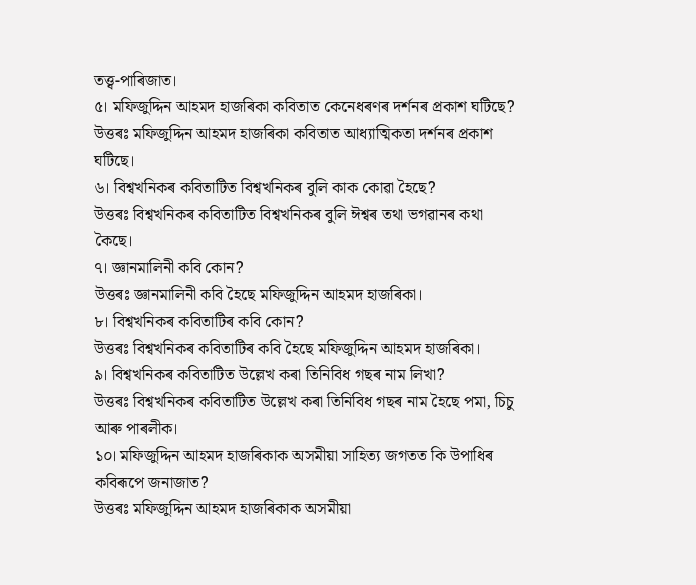তত্ত্ব-পাৰিজাত।
৫। মফিজুদ্দিন আহমদ হাজৰিকা কবিতাত কেনেধৰণৰ দৰ্শনৰ প্ৰকাশ ঘটিছে?
উত্তৰঃ মফিজুদ্দিন আহমদ হাজৰিকা কবিতাত আধ্যাত্মিকতা দৰ্শনৰ প্ৰকাশ ঘটিছে।
৬। বিশ্বখনিকৰ কবিতাটিত বিশ্বখনিকৰ বুলি কাক কোৱা হৈছে?
উত্তৰঃ বিশ্বখনিকৰ কবিতাটিত বিশ্বখনিকৰ বুলি ঈশ্বৰ তথা ভগৱানৰ কথা কৈছে।
৭। জ্ঞানমালিনী কবি কোন?
উত্তৰঃ জ্ঞানমালিনী কবি হৈছে মফিজুদ্দিন আহমদ হাজৰিকা।
৮। বিশ্বখনিকৰ কবিতাটিৰ কবি কোন?
উত্তৰঃ বিশ্বখনিকৰ কবিতাটিৰ কবি হৈছে মফিজুদ্দিন আহমদ হাজৰিকা।
৯। বিশ্বখনিকৰ কবিতাটিত উল্লেখ কৰা তিনিবিধ গছৰ নাম লিখা?
উত্তৰঃ বিশ্বখনিকৰ কবিতাটিত উল্লেখ কৰা তিনিবিধ গছৰ নাম হৈছে পমা, চিচু আৰু পাৰলীক।
১০। মফিজুদ্দিন আহমদ হাজৰিকাক অসমীয়া সাহিত্য জগতত কি উপাধিৰ কবিৰূপে জনাজাত?
উত্তৰঃ মফিজুদ্দিন আহমদ হাজৰিকাক অসমীয়া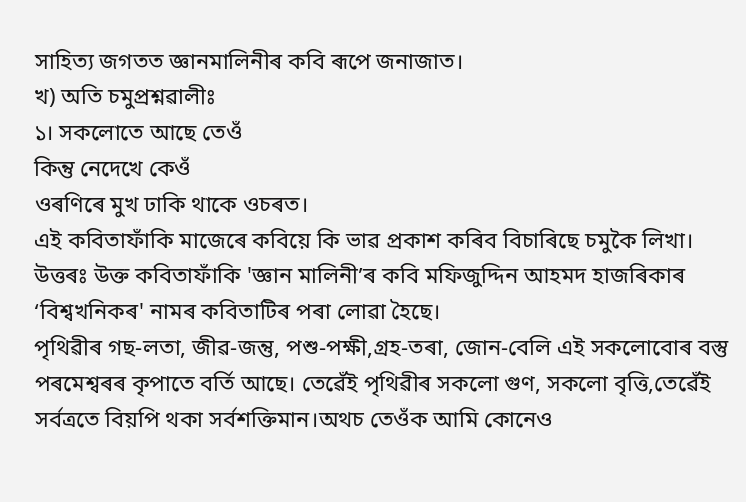সাহিত্য জগতত জ্ঞানমালিনীৰ কবি ৰূপে জনাজাত।
খ) অতি চমুপ্ৰশ্নৱালীঃ
১। সকলোতে আছে তেওঁ
কিন্তু নেদেখে কেওঁ
ওৰণিৰে মুখ ঢাকি থাকে ওচৰত।
এই কবিতাফাঁকি মাজেৰে কবিয়ে কি ভাৱ প্ৰকাশ কৰিব বিচাৰিছে চমুকৈ লিখা।
উত্তৰঃ উক্ত কবিতাফাঁকি 'জ্ঞান মালিনী’ৰ কবি মফিজুদ্দিন আহমদ হাজৰিকাৰ ‘বিশ্বখনিকৰ' নামৰ কবিতাটিৰ পৰা লোৱা হৈছে।
পৃথিৱীৰ গছ-লতা, জীৱ-জন্তু, পশু-পক্ষী,গ্রহ-তৰা, জোন-বেলি এই সকলোবোৰ বস্তু পৰমেশ্বৰৰ কৃপাতে বর্তি আছে। তেৱেঁই পৃথিৱীৰ সকলো গুণ, সকলো বৃত্তি,তেৱেঁই সর্বত্ৰতে বিয়পি থকা সর্বশক্তিমান।অথচ তেওঁক আমি কোনেও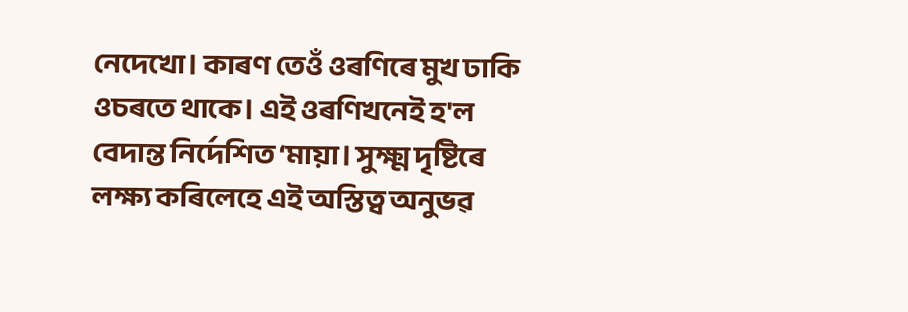নেদেখো। কাৰণ তেওঁ ওৰণিৰে মুখ ঢাকি ওচৰতে থাকে। এই ওৰণিখনেই হ'ল বেদান্ত নিৰ্দেশিত ‘মায়া। সুক্ষ্ম দৃষ্টিৰে লক্ষ্য কৰিলেহে এই অস্তিত্ব অনুভৱ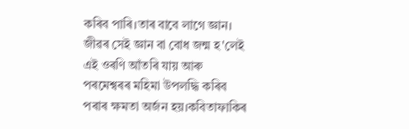কৰিব পাৰি।তাৰ বাবে লাগে জ্ঞান। জীৱৰ সেই জ্ঞান বা বোধ জন্ম হ'লেই এই ওৰণি আঁতৰি যায় আৰু পৰমেশ্বৰৰ মহিমা উপলদ্ধি কৰিব পৰাৰ ক্ষমতা অর্জন হয়।কবিতাফাকিৰ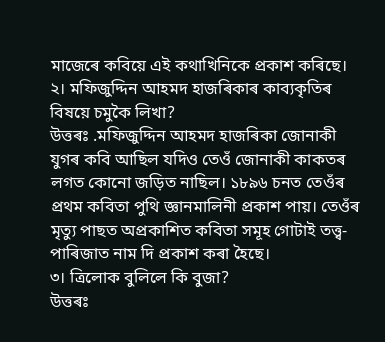মাজেৰে কবিয়ে এই কথাখিনিকে প্ৰকাশ কৰিছে।
২। মফিজুদ্দিন আহমদ হাজৰিকাৰ কাব্যকৃতিৰ বিষয়ে চমুকৈ লিখা?
উত্তৰঃ .মফিজুদ্দিন আহমদ হাজৰিকা জোনাকী যুগৰ কবি আছিল যদিও তেওঁ জোনাকী কাকতৰ লগত কোনো জড়িত নাছিল। ১৮৯৬ চনত তেওঁৰ প্ৰথম কবিতা পুথি জ্ঞানমালিনী প্ৰকাশ পায়। তেওঁৰ মৃত্যু পাছত অপ্ৰকাশিত কবিতা সমূহ গোটাই তত্ত্ব-পাৰিজাত নাম দি প্ৰকাশ কৰা হৈছে।
৩। ত্ৰিলোক বুলিলে কি বুজা?
উত্তৰঃ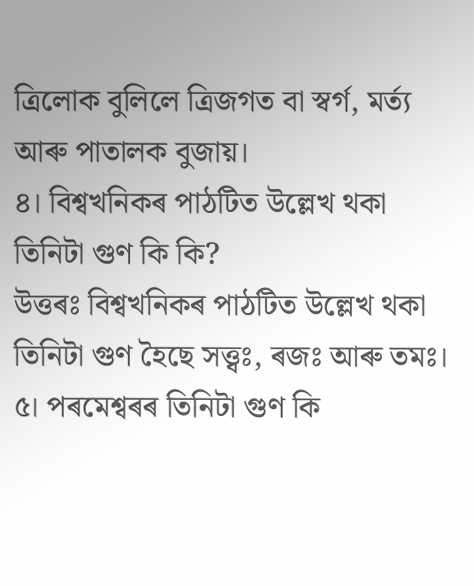ত্ৰিলোক বুলিলে ত্ৰিজগত বা স্বৰ্গ, মৰ্ত্য আৰু পাতালক বুজায়।
৪। বিশ্বখনিকৰ পাঠটিত উল্লেখ থকা তিনিটা গুণ কি কি?
উত্তৰঃ বিশ্বখনিকৰ পাঠটিত উল্লেখ থকা তিনিটা গুণ হৈছে সত্ত্বঃ, ৰজঃ আৰু তমঃ।
৫। পৰমেশ্বৰৰ তিনিটা গুণ কি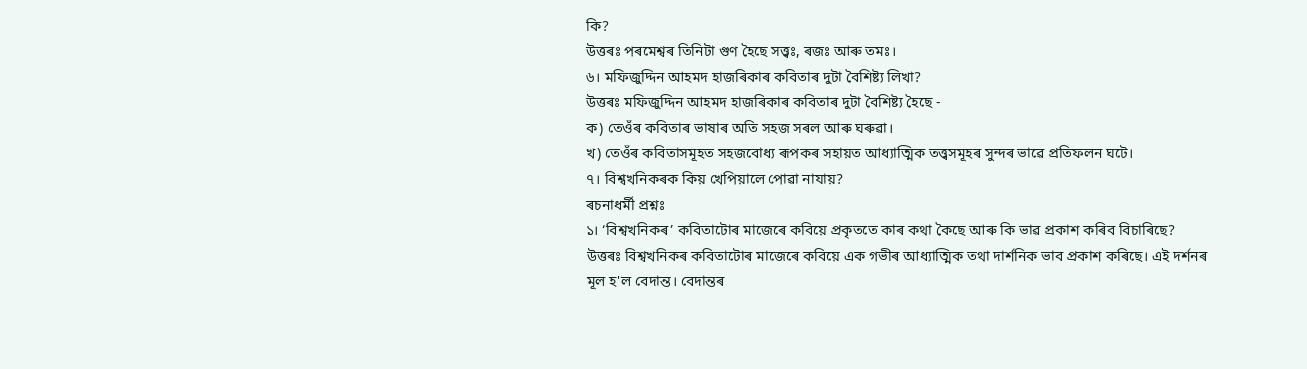কি?
উত্তৰঃ পৰমেশ্বৰ তিনিটা গুণ হৈছে সত্ত্বঃ, ৰজঃ আৰু তমঃ।
৬। মফিজুদ্দিন আহমদ হাজৰিকাৰ কবিতাৰ দুটা বৈশিষ্ট্য লিখা?
উত্তৰঃ মফিজুদ্দিন আহমদ হাজৰিকাৰ কবিতাৰ দুটা বৈশিষ্ট্য হৈছে -
ক) তেওঁৰ কবিতাৰ ভাষাৰ অতি সহজ সৰল আৰু ঘৰুৱা।
খ) তেওঁৰ কবিতাসমূহত সহজবোধ্য ৰূপকৰ সহায়ত আধ্যাত্মিক তত্ত্বসমূহৰ সুন্দৰ ভাৱে প্ৰতিফলন ঘটে।
৭। বিশ্বখনিকৰক কিয় খেপিয়ালে পোৱা নাযায়?
ৰচনাধৰ্মী প্ৰশ্নঃ
১। ‘বিশ্বখনিকৰ’ কবিতাটোৰ মাজেৰে কবিয়ে প্ৰকৃততে কাৰ কথা কৈছে আৰু কি ভাৱ প্ৰকাশ কৰিব বিচাৰিছে?
উত্তৰঃ বিশ্বখনিকৰ কবিতাটোৰ মাজেৰে কবিয়ে এক গভীৰ আধ্যাত্মিক তথা দার্শনিক ভাব প্রকাশ কৰিছে। এই দর্শনৰ মূল হ'ল বেদান্ত। বেদান্তৰ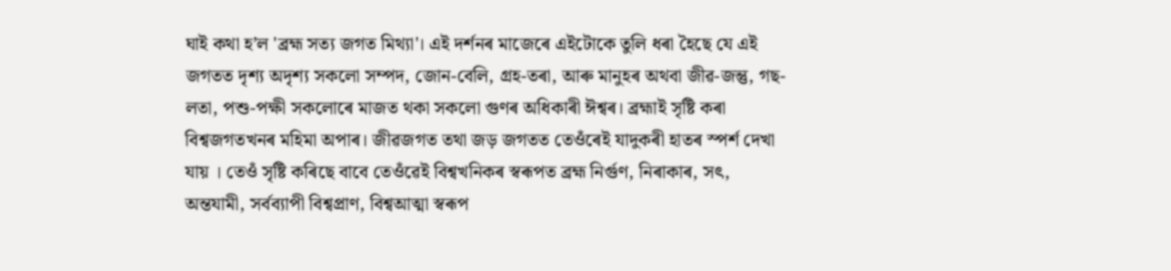ঘাই কথা হ’ল 'ব্রহ্ম সত্য জগত মিথ্যা'। এই দর্শনৰ মাজেৰে এইটোকে তুলি ধৰা হৈছে যে এই জগতত দৃশ্য অদৃশ্য সকলো সম্পদ, জোন-বেলি, গ্রহ-তৰা, আৰু মানুহৰ অথবা জীৱ-জন্তু, গছ-লতা, পশু-পক্ষী সকলোৰে মাজত থকা সকলো গুণৰ অধিকাৰী ঈশ্বৰ। ব্ৰহ্মাই সৃষ্টি কৰা বিশ্বজগতখনৰ মহিমা অপাৰ। জীৱজগত তথা জড় জগতত তেওঁৰেই যাদুকৰী হাতৰ স্পৰ্শ দেখা যায় । তেওঁ সৃষ্টি কৰিছে বাবে তেওঁৱেই বিশ্বখনিকৰ স্বৰূপত ব্ৰহ্ম নিৰ্গুণ, নিৰাকাৰ, সৎ, অন্তযামী, সৰ্বব্যাপী বিশ্বপ্ৰাণ, বিশ্বআত্মা স্বৰূপ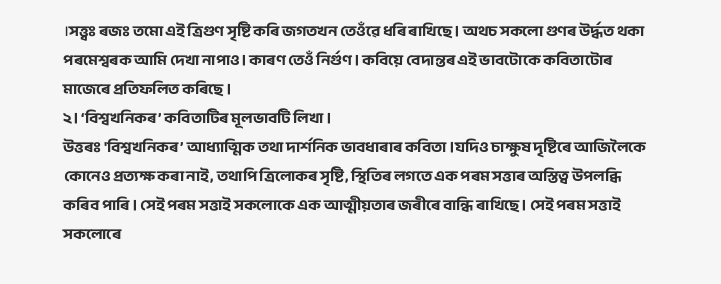।সত্ত্বঃ ৰজঃ তমো এই ত্ৰিগুণ সৃষ্টি কৰি জগতখন তেওঁৱে ধৰি ৰাখিছে । অথচ সকলো গুণৰ উৰ্দ্ধত থকা পৰমেশ্বৰক আমি দেখা নাপাও। কাৰণ তেওঁ নিৰ্গুণ। কবিয়ে বেদান্তৰ এই ভাবটোকে কবিতাটোৰ মাজেৰে প্রতিফলিত কৰিছে ।
২। ‘বিশ্বখনিকৰ’ কবিতাটিৰ মূলভাবটি লিখা ।
উত্তৰঃ 'বিশ্বখনিকৰ’ আধ্যাত্মিক তথা দাৰ্শনিক ভাবধাৰাৰ কবিতা।যদিও চাক্ষুষ দৃষ্টিৰে আজিলৈকে কোনেও প্ৰত্যক্ষ কৰা নাই, তথাপি ত্ৰিলোকৰ সৃষ্টি, স্থিতিৰ লগতে এক পৰম সত্তাৰ অস্তিত্ব উপলব্ধি কৰিব পাৰি। সেই পৰম সত্তাই সকলোকে এক আত্মীয়তাৰ জৰীৰে বান্ধি ৰাখিছে। সেই পৰম সত্তাই সকলোৰে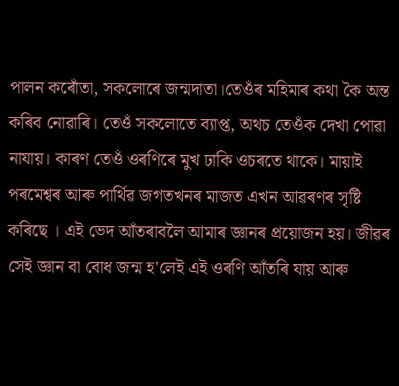পালন কৰোঁতা, সকলোৰে জন্মদাতা।তেওঁৰ মহিমাৰ কথা কৈ অন্ত কৰিব নোৱাৰি। তেওঁ সকলোতে ব্যাপ্ত, অথচ তেওঁক দেখা পোৱা নাযায়। কাৰণ তেওঁ ওৰণিৰে মুখ ঢাকি ওচৰতে থাকে। মায়াই পৰমেশ্বৰ আৰু পাৰ্থিৱ জগতখনৰ মাজত এখন আৱৰণৰ সৃষ্টি কৰিছে । এই ভেদ আঁতৰাবলৈ আমাৰ জ্ঞানৰ প্ৰয়োজন হয়। জীৱৰ সেই জ্ঞান বা বোধ জন্ম হ'লেই এই ওৰণি আঁতৰি যায় আৰু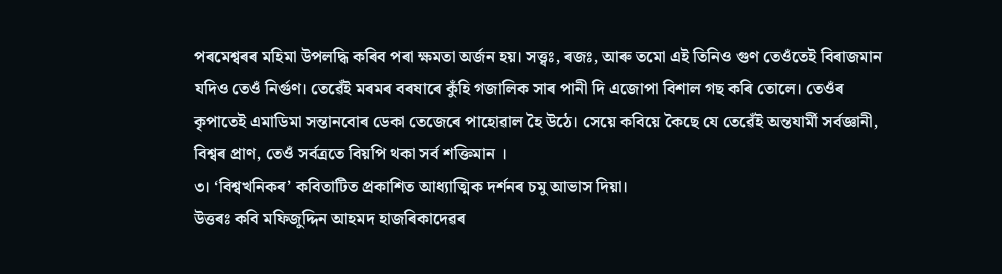পৰমেশ্বৰৰ মহিমা উপলদ্ধি কৰিব পৰা ক্ষমতা অৰ্জন হয়। সত্ত্বঃ, ৰজঃ, আৰু তমো এই তিনিও গুণ তেওঁতেই বিৰাজমান যদিও তেওঁ নিৰ্গুণ। তেৱেঁই মৰমৰ বৰষাৰে কুঁহি গজালিক সাৰ পানী দি এজোপা বিশাল গছ কৰি তোলে। তেওঁৰ কৃপাতেই এমাডিমা সন্তানবোৰ ডেকা তেজেৰে পাহোৱাল হৈ উঠে। সেয়ে কবিয়ে কৈছে যে তেৱেঁই অন্তযাৰ্মী সৰ্বজ্ঞানী, বিশ্বৰ প্ৰাণ, তেওঁ সৰ্বত্ৰতে বিয়পি থকা সৰ্ব শক্তিমান ।
৩। ‘বিশ্বখনিকৰ’ কবিতাটিত প্ৰকাশিত আধ্যাত্মিক দৰ্শনৰ চমু আভাস দিয়া।
উত্তৰঃ কবি মফিজুদ্দিন আহমদ হাজৰিকাদেৱৰ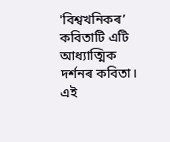'বিশ্বখনিকৰ’ কবিতাটি এটি আধ্যাত্মিক দর্শনৰ কবিতা। এই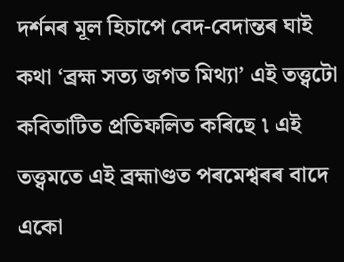দৰ্শনৰ মূল হিচাপে বেদ-বেদান্তৰ ঘাই কথা ‘ব্ৰহ্ম সত্য জগত মিথ্যা’ এই তত্ত্বটো কবিতাটিত প্ৰতিফলিত কৰিছে ৷ এই তত্ত্বমতে এই ব্ৰহ্মাণ্ডত পৰমেশ্বৰৰ বাদে একো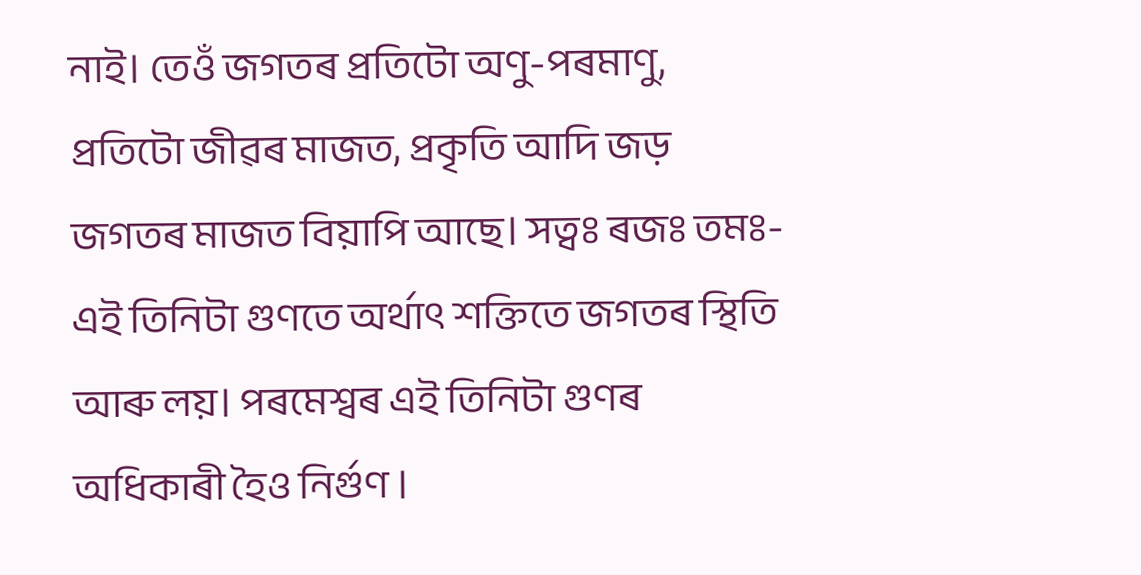নাই। তেওঁ জগতৰ প্রতিটো অণু-পৰমাণু, প্ৰতিটো জীৱৰ মাজত, প্রকৃতি আদি জড় জগতৰ মাজত বিয়াপি আছে। সত্বঃ ৰজঃ তমঃ- এই তিনিটা গুণতে অর্থাৎ শক্তিতে জগতৰ স্থিতি আৰু লয়। পৰমেশ্বৰ এই তিনিটা গুণৰ অধিকাৰী হৈও নির্গুণ ।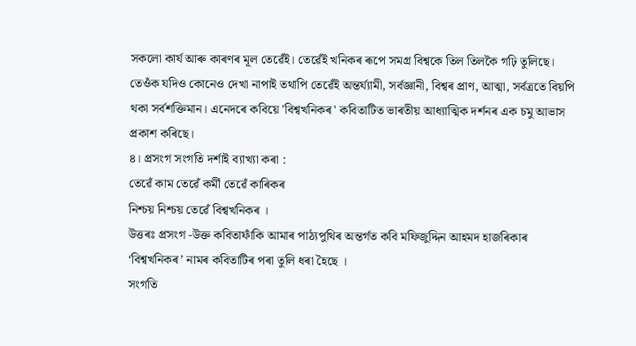সকলো কাৰ্য আৰু কাৰণৰ মূল তেৱেঁই। তেৱেঁই খনিকৰ ৰূপে সমগ্র বিশ্বকে তিল তিলকৈ গঢ়ি তুলিছে। তেওঁক যদিও কোনেও দেখা নাপাই তথাপি তেৱেঁই অন্তর্য্যামী, সর্বজ্ঞানী, বিশ্বৰ প্রাণ, আত্মা, সর্বত্রতে বিয়পি থকা সর্বশক্তিমান। এনেদৰে কবিয়ে 'বিশ্বখনিকৰ' কবিতাটিত ভাৰতীয় আধ্যাত্মিক দর্শনৰ এক চমু আভাস প্ৰকাশ কৰিছে।
৪। প্ৰসংগ সংগতি দৰ্শাই ব্যাখ্যা কৰা :
তেৱেঁ কাম তেৱেঁ কৰ্মী তেৱেঁ কাৰিকৰ
নিশ্চয় নিশ্চয় তেৱেঁ বিশ্বখনিকৰ ।
উত্তৰঃ প্ৰসংগ -উক্ত কবিতাফাঁকি আমাৰ পাঠ্যপুথিৰ অন্তৰ্গত কবি মফিজুদ্দিন আহমদ হাজৰিকাৰ ‘বিশ্বখনিকৰ’ নামৰ কবিতাটিৰ পৰা তুলি ধৰা হৈছে ।
সংগতি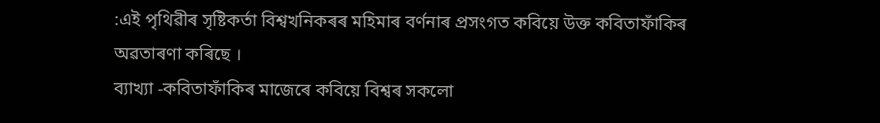:এই পৃথিৱীৰ সৃষ্টিকৰ্তা বিশ্বখনিকৰৰ মহিমাৰ বৰ্ণনাৰ প্ৰসংগত কবিয়ে উক্ত কবিতাফাঁকিৰ অৱতাৰণা কৰিছে ।
ব্যাখ্যা -কবিতাফাঁকিৰ মাজেৰে কবিয়ে বিশ্বৰ সকলো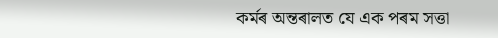কর্মৰ অন্তৰালত যে এক পৰম সত্তা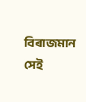বিৰাজমান সেই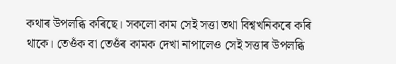কথাৰ উপলব্ধি কৰিছে। সকলো কাম সেই সত্তা তথা বিশ্বখনিকৰে কৰি থাকে। তেওঁক বা তেওঁৰ কামক দেখা নাপালেও সেই সত্তাৰ উপলব্ধি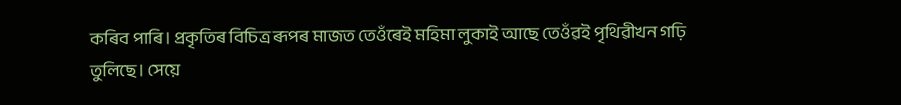কৰিব পাৰি। প্ৰকৃতিৰ বিচিত্ৰ ৰূপৰ মাজত তেওঁৰেই মহিমা লুকাই আছে তেওঁৱই পৃথিৱীখন গঢ়ি তুলিছে। সেয়ে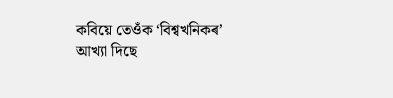কবিয়ে তেওঁক ‘বিশ্বখনিকৰ’ আখ্যা দিছে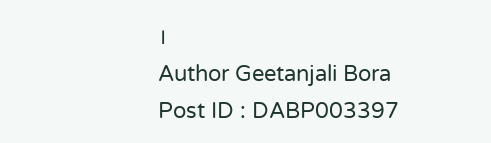।
Author Geetanjali Bora
Post ID : DABP003397